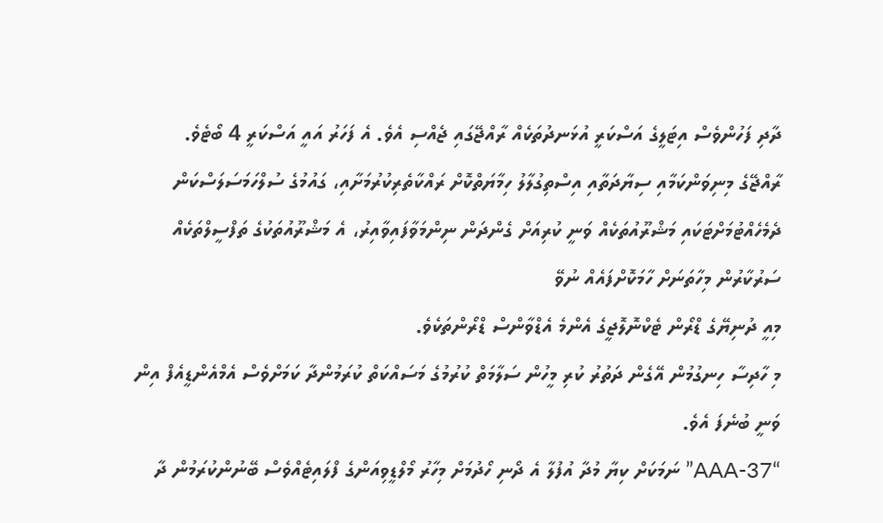ދާދި ފަހުންވެސް އިޓަލީގެ އަސްކަރީ އުޅަނދުތަކެއް ރާއްޖޭގައި ޖެއްސި އެވެ. އެ ފަހަރު އައީ އަސްކަރީ 4 ބޯޓެވެ.
ރާއްޖޭގެ މިނިވަންކަމާއި ސިޔާދަތާއި އިސްތިގުލާލު ހިމާޔަތްކޮށް ރައްކާތެރިކުރުމަށާއި، ގައުމުގެ ސުލްހަމަސަލަސްކަން ދެމެހެއްޓުމަށްޓަކައި މަޝްރޫއުތަކެއް ވަނީ ކުރިއަށް ގެންދަން ނިންމަވާފައިވާއިރު، އެ މަޝްރޫއުތަކުގެ ތަފްސީލްތަކެއް ސަރުކާރުން މިހާތަނަށް ހާމަކޮށްފައެއް ނުވޭ
މިއީ ދުނިޔޭގެ ޑްރޯން ޓެކްނޮލޮޖީގެ އެންމެ އެޑްވާންސް ޑްރޯންތަކެވެ.
މި ހާދިސާ ހިނގުމުން އޭގެން ދަތުރު ކުރި މީހުން ސަލާމަތް ކުރުމުގެ މަސައްކަތް ކުރަމުންދާ ކަމަށްވެސް އެމްއެންޑީއެފް އިން ވަނީ ބުނެފަ އެވެ.
“AAA-37” ނަމަކަށް ކިޔާ މުދާ އުފުލާ އެ ދޯނި ހޯދުމަށް މިހާރު މޯލްޑީވިއަންގެ ފްލައިޓެއްވެސް ބޭނުންކުރަމުން ދާ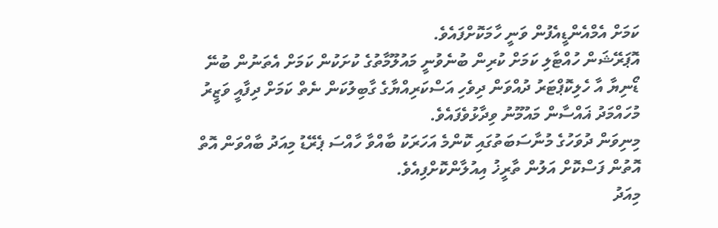ކަމަށް އެމްއެންޑީއެފުން ވަނީ ހާމަކޮށްފައެވެ.
އޮޕަރޭޝަން ހުއްޓާލި ކަމަށް ކުރިން ބުނެވުނީ މައުލޫމާތުގެ ކުށަކުން ކަމަށް އެތަނުން ބުނޭ
ޑޯނިޔާ އާ ހެލިކޮޕްޓަރު ދުއްވަން ދިވެހި އަސްކަރިއްޔާގެ ގާބިލުކަން ނެތް ކަމަށް ދިފާއީ ވަޒީރު މުހައްމަދު ޣައްސާން މައުމޫނު ވިދާޅުވެފައެވެ.
މިނިވަން ދުވަހުގެ މުނާސަބަތުގައި ކޮންމެ އަހަރަކު ބާއްވާ ހާއްސަ ޕެރޭޑު މިއަދު ބާއްވަން އޮތް އޮތުން ފަސްކޮށް އަލުން ތާރީޚު އިއުލާންކޮށްފިއެވެ.
މިއަދު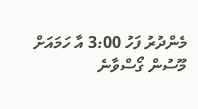މެންދުރު ފަހު 3:00 އާ ހަމައަށް މޫސުން ގޯސްވާނެ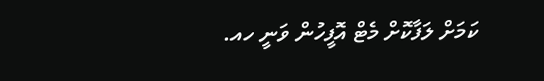ކަމަށް ލަފާކޮށް މެޓް އޮފީހުން ވަނީ ހއ.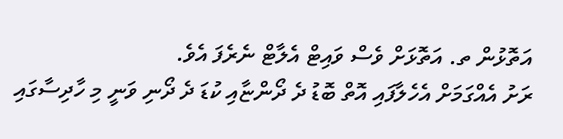އަތޮޅުން ތ. އަތޮޅަށް ވެސް ވައިޓް އެލާޓް ނެރެފަ އެވެ.
ރަށު އެއްގަމަށް އެހެލާފައި އޮތް ބޮޑު ދެ ދޯންޏާއި ކުޑަ ދެ ދޯނި ވަނީ މި ހާދިސާގައި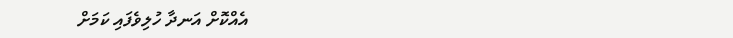އެއްކޮށް އަނދާ ހުލިވެފައި ކަމަށް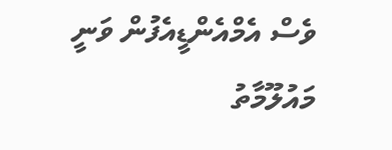ވެސް އެމްއެންޑީއެފުން ވަނީ މައުލޫމާތު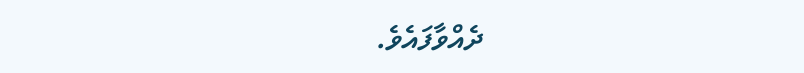ދެއްވާފައެވެ.